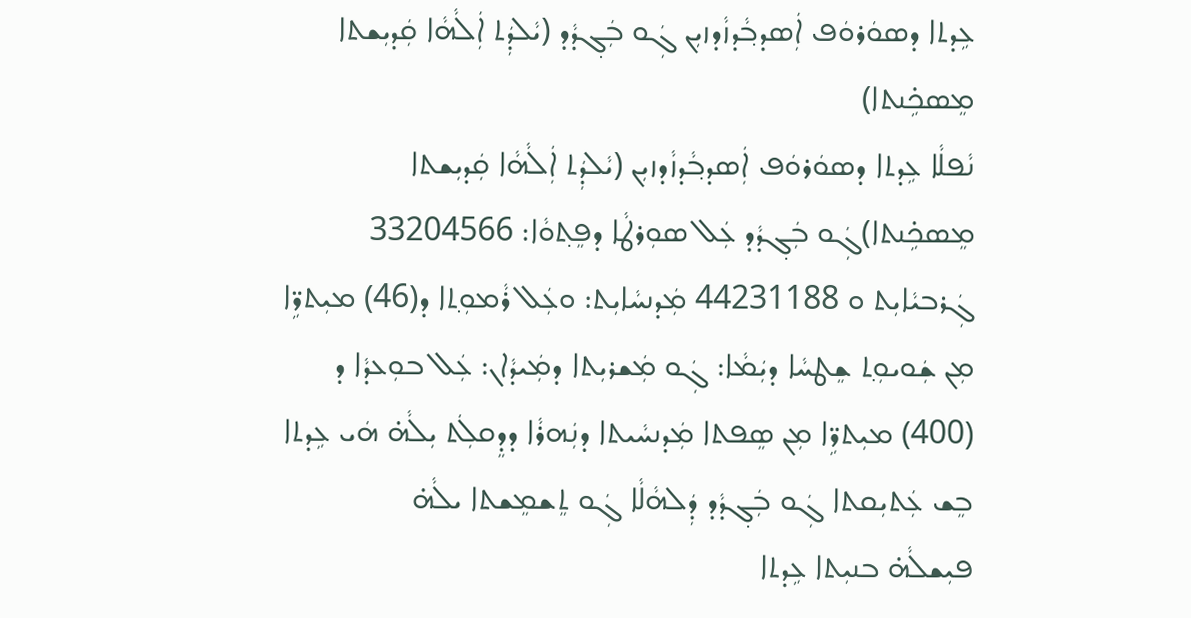ܥܹܕܬܐ ܕܣܘܿܪܘܿܦ ܐܲܣܕܒ݂ܵܕܙܵܕܙܝܼܢ ܓܲܘ ܒܲܓ݂ܕܵܕ (ܝܵܠܕܲܬ ܐܲܠܵܗܵܐ ܩܲܕܝܼܫܬܐ ܡܸܣܟܹ̇ܢܬܐ)
ܢܵܦܠܵܐ ܥܹܕܬܐ ܕܣܘܿܪܘܿܦ ܐܲܣܕܒ݂ܵܕܙܵܕܙܝܼܢ (ܝܵܠܕܲܬ ܐܲܠܵܗܵܐ ܩܲܕܝܼܫܬܐ ܡܸܣܟܹ̇ܢܬܐ)ܓܲܘ ܒܲܓ݂ܕܵܕ ܥܲܠ ܣܘܼܪܛܵܐ ܕܦܸܬ݂ܘܵܐ: 33204566 ܓܲܪܒܝܵܐܝܼܬ ܘ 44231188 ܡܲܕܢܚܵܐܝܼܬ: ܘܥܲܠ ܪܵܡܘܼܬ݂ܐ ܕ(46) ܡܝܼܬܪܹ̈ܐ ܡܼܢ ܫܲܘܝܘܼܬ݂ ܫܸܛܚܵܐ ܕܝܲܡܵܐ: ܓܲܘ ܡܲܫܪܝܼܬܐ ܕܡܲܝܕܵܐܢ: ܥܲܠ ܒܘܼܥܕܵܐ ܕ (400) ܡܝܼܬܪܹ̈ܐ ܡܼܢ ܣܸܦܬܐ ܡܲܕܢܚܵܝܬܐ ܕܢܲܗܪܵܐ ܕܕܸܩܠܲܬ ܝܼܠܵܗ̇ ܗܿܝ ܥܹܕܬܐ ܒܸܫ ܥܲܬܝܼܩܬܐ ܓܲܘ ܒܲܓ݂ܕܵܕ ܕܲܠܗܵܠܵܐ ܓܲܘ ܬܸܫܡܸܫܬܐ ܝܠܵܗ̇
ܦܝܼܫܠܵܗ̇ ܒܢܝܼܬܐ ܥܹܕܬܐ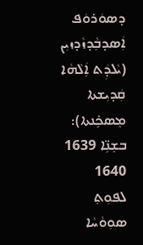ܕܣܘܿܪܘܿܦ ܐܲܣܕܒ݂ܵܕܙܵܕܙܝܼܢ (ܝܵܠܕܲܬ ܐܲܠܵܗܵܐ ܩܲܕܝܼܫܬܐ ܡܸܣܟܹ̇ܢܬܐ): ܒܫܸܢܹ̈ܐ 1639 1640 ܠܦܘܼܬ݂ ܣܘܼܘܵܚܵܐ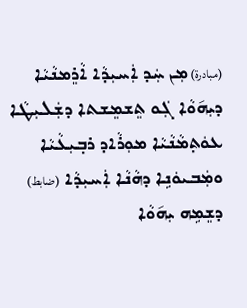(مبادرة) ܡܼܢ ܚܲܕ ܐܲܚܝܼܕܵܐ ܐܵܪܸܡܢܵܝܵܐ ܕܝܼܗ݇ܘܵܐ ܓܲܘ ܬܸܫܡܸܫܬܐ ܕܫܲܠܝܼܛܵܐ ܥܘܿܬ݂ܡܵܢܵܝܵܐ ܡܘܼܪܵܐܕ ܪܒ݂ܝܼܥܵܝܵܐ ܘܡܲܒܝܘܿܢܹܐ ܕܗܵܢܵܐ ܐܲܚܝܼܕܵܐ (ضابط) ܕܫܸܡܹܗ ܝܼܗ݇ܘܵܐ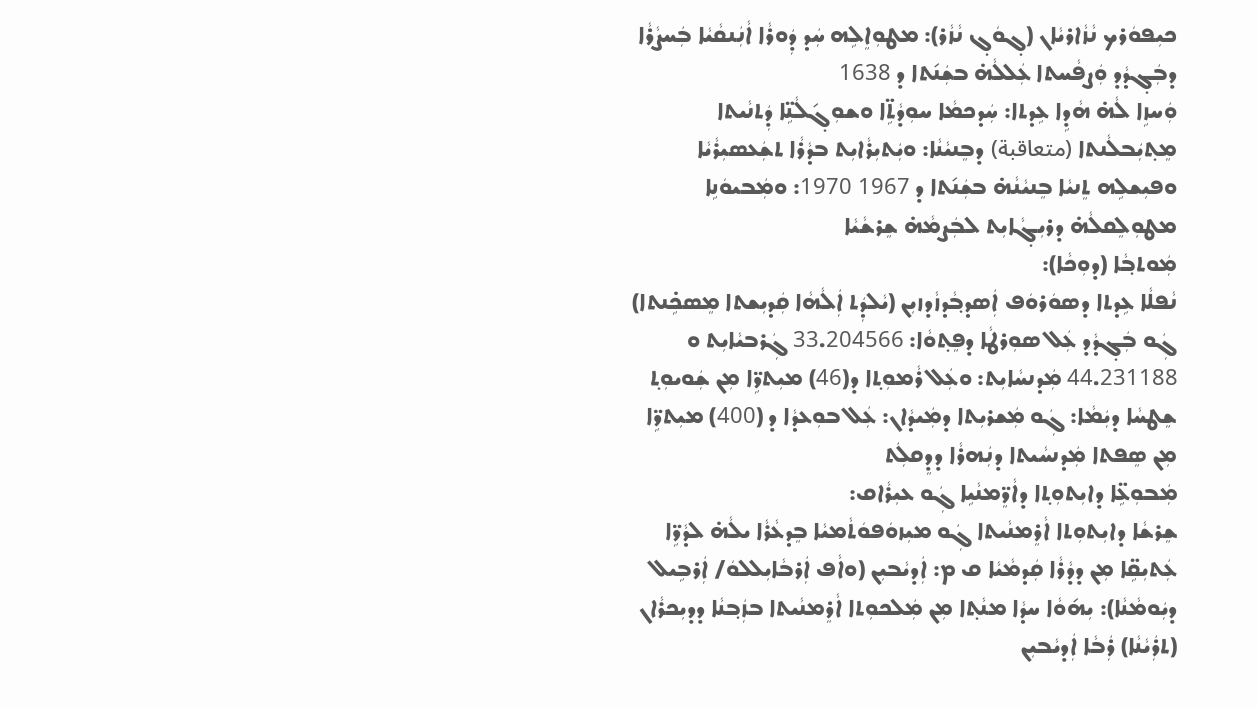ܟܝܼܦܘܿܪܟ ܢܵܙܵܐܪܝܵܐܢ (ܓ݂ܘܿܓ݂ ܢܵܙܵܪ): ܡܛܘܼܐܸܠܹܗ ܚܲܕ ܕܲܘܪܵܐ ܐܵܢܲܢܩܵܝܵܐ ܒܲܚܨܵܪܵܐ ܕܒܲܓ݂ܕܵܕ ܘܲܨܦܵܚܬܐ ܥܲܠܠܵܗ̇ ܒܫܲܢ݇ܬܐ ܕ 1638
ܘܲܚܙܹܐ ܠܵܗ̇ ܗܵܕܹܐ ܥܹܕܬܐ: ܚܲܕܟܡܵܐ ܚܘܼܕܵܬܹ̈ܐ ܘܫܘܼܓ݂݇ܠܵܢܹ̈ܐ ܕܲܬܢܵܝܬܐ ܡܸܬ݂ܝܲܒܠܵܢܬܐ (متعاقبة) ܕܒܸܢܝܵܢܵܐ: ܘܝܲܬܝܼܪܵܐܝܼܬ ܒܕܵܪܵܐ ܬܫܲܥܣܝܼܪܵܝܵܐ ܘܦܝܼܫܠܹܗ ܬܸܢܝܵܐ ܒܸܢܝܵܢܵܗ̇ ܒܫܲܢ݇ܬܐ ܕ 1967 1970: ܘܡܲܒܝܘܿܢܹܐ ܡܛܘܼܠܸܩܠܵܗ̇ ܕܪܝܼܓ݂ܵܐܝܼܬ ܠܒܲܨܡܵܗ̇ ܫܸܪܫܵܝܵܐ
ܡܲܘܬܒ݂ܵܐ (ܕܘܼܟܵܐ):
ܢܵܦܠܵܐ ܥܹܕܬܐ ܕܣܘܿܪܘܿܦ ܐܲܣܕܒ݂ܵܕܙܵܕܙܝܼܢ (ܝܵܠܕܲܬ ܐܲܠܵܗܵܐ ܩܲܕܝܼܫܬܐ ܡܸܣܟܹ̇ܢܬܐ) ܓܲܘ ܒܲܓ݂ܕܵܕ ܥܲܠ ܣܘܼܪܛܵܐ ܕܦܸܬ݂ܘܵܐ: 33.204566 ܓܲܪܒܝܵܐܝܼܬ ܘ 44.231188 ܡܲܕܢܚܵܐܝܼܬ: ܘܥܲܠ ܪܵܡܘܼܬ݂ܐ ܕ(46) ܡܝܼܬܪܹ̈ܐ ܡܼܢ ܫܲܘܝܘܼܬ݂ ܫܸܛܚܵܐ ܕܝܲܡܵܐ: ܓܲܘ ܡܲܫܪܝܼܬܐ ܕܡܲܝܕܵܐܢ: ܥܲܠ ܒܘܼܥܕܵܐ ܕ (400) ܡܝܼܬܪܹ̈ܐ ܡܼܢ ܣܸܦܬܐ ܡܲܕܢܚܵܝܬܐ ܕܢܲܗܪܵܐ ܕܕܸܩܠܲܬ
ܡܲܒܘܼܥܹ̈ܐ ܕܐܝܼܬܘܼܬ݂ܐ ܕܐܵܪܸ̈ܡܢܵܝܹܐ ܓܲܘ ܥܝܼܪܵܐܩ:
ܫܸܪܫܵܐ ܕܐܝܼܬܘܼܬܐ ܐܵܪܸܡܢܵܝܬܐ ܓܲܘ ܡܝܼܙܘܿܦܘܿܬܵܡܝܵܐ ܒܸܕܥܵܪܵܐ ܝܠܵܗ̇ ܠܕܵܪܹ̈ܐ ܥܲܬܝܼܩܹ̈ܐ ܡܼܢ ܕܕܵܪܵܐ ܩܲܕܡܵܝܵܐ ܩ ܡ: ܐܲܕܝܵܒܝܼܢ (ܘܐܵܦ ܐܲܪܒܵܐܝܼܠܠܘܿ/ ܐܲܪܒܹܝܠ ܕܝܲܘܡܵܢܵܐ): ܝܼܗ݇ܘܵܐ ܚܕܵܐ ܡܢܵܬ݂ܐ ܡܼܢ ܡܲܠܟܘܼܬܐ ܐܵܪܸܡܢܵܝܬܐ ܒܙܲܒ݂ܢܵܐ ܕܕܝܼܟܪܵܐܢ (ܬܪܲܝܵܢܵܐ) ܪܲܒܵܐ ܐܲܕܝܵܒܝܼܢ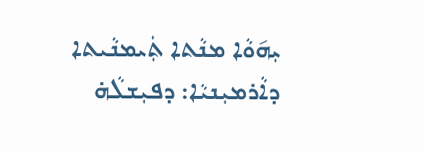ܝܼܗ݇ܘܵܐ ܡܢܵܬܐ ܬܲܝܡܢܵܝܬܐ ܕܐܵܪܡܝܼܢܝܵܐ: ܕܦܝܼܫܠܵܗ̇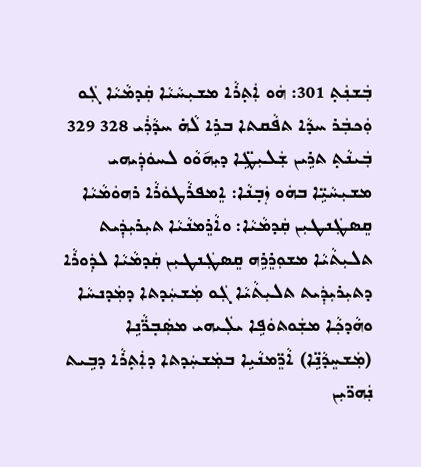ܒܲܫܢܲܬ݂ 301: ܗܿܘ ܐܲܬ݂ܪܵܐ ܡܫܝܼܚܵܝܵܐ ܩܲܕܡܵܝܵܐ ܓܲܘ ܘܲܟܒܲܪ ܚܕܵܐ ܬܦܵܩܬܐ ܒܪܹܐ ܠܵܗ̇ ܚܕܵܪܲܝ 328 329 ܒܲܝܢܵܬ݂ ܬܪܹܝܢ ܫܲܠܝܼܛܹ̈ܐ ܕܝܼܗ݇ܘܵܘ ܠܚܘܿܕܲܝܗܝ ܡܫܝܼܚܵܝܹ̈ܐ ܒܗܿܘ ܙܲܒ݂ܢܵܐ: ܐܸܡܦܪܵܛܘܿܪܵܐ ܪܗܘܿܡܵܝܵܐ ܩܸܣܛܲܢܛܝܼܢ ܩܲܕܡܵܝܵܐ: ܘܐܵܪܸܡܢܵܝܵܐ ܬܝܼܪܝܼܕܲܝܬ ܬܠܝܼܬܵܝܵܐ ܡܫܘܼܪܸܪܹܗ ܩܸܣܛܲܢܛܝܼܢ ܩܲܕܡܵܝܵܐ ܠܕܲܘܪܵܐ ܕܬܝܼܪܝܼܕܲܝܬ ܬܠܝܼܬܵܝܵܐ ܓܲܘ ܡܲܫܚܲܕܬܐ ܕܡܲܕܢܚܵܐ ܘܗܵܕܟ݂ܵܐ ܡܫܲܘܬܘܿܦܹܐ ܝܠܲܝܗܝ ܡܣܲܒ݂ܪ̈ܵܢܹܐ (ܡܲܫܚܸܕܵܢܹ̈ܐ) ܐܵܪܸ̈ܡܢܵܝܹܐ ܒܡܲܫܚܲܕܬܐ ܕܐܲܬ݂ܪܵܐ ܕܒܹܝܬ ܢܲܗܪ̈ܝܼܢ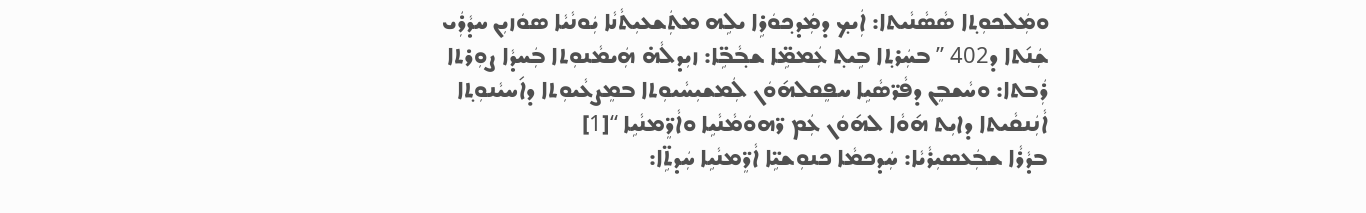ܘܡܲܠܟܘܼܬ݂ܐ ܣܵܣܵܢܵܝܬܐ: ܐܲܝܟ݂ ܕܡܲܕܟ݂ܘܿܪܹܐ ܝܠܹܗ ܡܬܲܫܥܝܼܬܵܢܵܐ ܝܲܘܢܵܝܵܐ ܣܘܿܙܝܼܢ ܚܕܵܪܲܝ ܫܲܢ݇ܬܐ ܕ402 ” ܒܚܲܪܬ݂ܐ ܒܹܝܬ݂ ܥܲܡܡܹ̈ܐ ܫܒ݂ܵܒܹ̈ܐ: ܙܝܼܕܠܵܗ̇ ܗܲܝܡܵܢܘܼܬܐ ܒܲܚܕܵܐ ܨܘܼܪܬܐ ܪܲܒܬܐ: ܘܚܵܫܒܸܢ ܕܦܵܪ̈ܣܵܝܹܐ ܚܦܸܩܠܗ݇ܘܿܢ ܠܲܡܫܝܼܚܵܝܘܼܬܐ ܒܡܸܨܥܵܝܘܼܬܐ ܕܐ݇ܚܝܵܢܘܼܬ݂ܐ ܐܵܢܲܢܩܵܝܬܐ ܕܐܝܼܬ ܗ݇ܘܵܐ ܠܗ݇ܘܿܢ ܥܲܡ ܪ̈ܗܘܿܡܵܢܵܝܹܐ ܘܐܵܪܸ̈ܡܢܵܝܹܐ “[1]
ܒܕܵܪܵܐ ܫܒܲܥܣܝܼܪܵܝܵܐ: ܚܲܕܟܡܵܐ ܟܢܘܼܫܝܹ̈ܐ ܐܵܪܸ̈ܡܢܵܝܹܐ ܚܲܕܬܹ̈ܐ: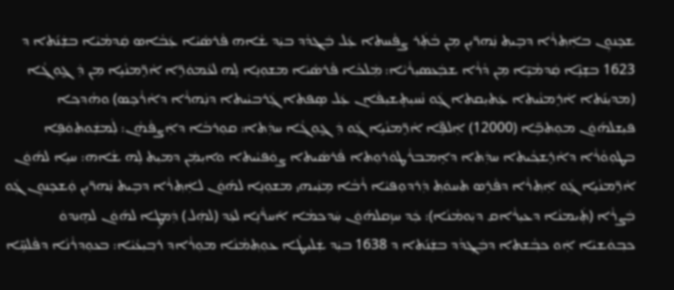ܫܟܸܢܘܼܢ ܒܐܲܬ݂ܪܵܐ ܕܒܹܝܬ݂ ܢܲܗܪ̈ܝܼܢ ܡܼܢ ܒܵܬܲܪ ܨܦܵܚܬܐ ܥܲܠ ܒܲܓ݂ܕܵܕ ܒܝܲܕ ܫܵܐܗ ܦܵܪܣܵܝܵܐ ܥܲܒܵܐܣ ܩܲܕܡܵܝܵܐ ܒܫܲܢ݇ܬܐ ܕ 1623 ܒܫܸܢܹ̈ܐ ܩܲܕܡܵܝܹ̈ܐ ܡܼܢ ܕܵܪܵܐ ܫܒܲܥܣܝܼܪܵܝܵܐ: ܡܲܠܟܵܐ ܦܵܪܣܵܝܵܐ ܡܫܘܼܢܹܐ ܠܹܗ ܠܥܵܡܘܿܪܹ̈ܐ ܐܵܪܸ̈ܡܢܵܝܹܐ ܡܼܢ ܕܲܓ̰ܘܼܓ݂ܵܐ (ܡܕܝܼܢ݇ܬܐ ܐܵܪܸܡܢܵܝܬܐ ܥܲܬܝܼܩܬܐ ܓܲܘ ܢܵܚܝܼܬܸܫܝܼܦܵܐܢ ܥܲܠ ܣܸܦܬܐ ܓܲܪܒܝܵܝܬܐ ܕܢܲܗܪܵܐ ܕܐܵܪܵܟܸܣ) ܘܗܵܕܟ݂ܐ ܦܝܼܫܠܗ݇ܘܿܢ ܡܘܼܬܒܹ̈ܐ (12000) ܐܲܠܦܹ̈ܐ ܐܵܪܸ̈ܡܢܵܝܹܐ ܓܲܘ ܕܲܓ̰ܘܼܓ݂ܵܐ ܚܕܲܬܐ: ܩܘܼܪܒܵܐ ܕܐܲܨܦܵܗܵܢ: ܠܲܡܫܲܘܬܘܿܦܹܐ ܒܛܘܼܘܵܪܵܐ ܕܐܵܪܸܫܟ݂ܵܝܬܐ ܚܕܲܬܐ ܕܐܸܡܒܪܵܛܘܿܪܘܼܬܐ ܦܵܪܣܵܝܬܐ ܨܘܿܦܝܵܝܬܐ ܘܐܝܼܡܲܢ ܕܡܝܼܬ ܠܹܗ ܫܵܐܗ: ܚܝܹܐ ܠܗ݇ܘܿܢ ܐܵܪܸ̈ܡܢܵܝܹܐ ܓܲܘ ܐܲܬ݂ܪܵܐ ܕܦܵܪܹܣ ܬܚܘܿܬ݂ ܕܲܪܕܘܼܦܝܵܐ ܪܵܒܵܐ ܡܸܢܲܝܗܝ ܡܫܘܼܢܹܐ ܠܗ݇ܘܿܢ ܠܐܲܬ݂ܪܵܐ ܕܒܹܝܬ ܢܲܗܪ̈ܝܼܢ ܘܲܫܟܸܢܘܼܢ ܓܲܘ ܒܲܨܪܵܐ (ܬܲܝܡܢܵܐ ܕܥܝܼܪܵܐܩ ܕܝܲܘܡܵܢܵܐ): ܟܲܕ ܚܙܸܩܠܗ݇ܘܿܢ ܚܲܕܟܡܵܐ ܐ݇ܚܪ̈ܵܢܹܐ ܠܥܲܕ (ܠܗܲܠ) ܕܲܡܛܹܐ ܠܗ݇ܘܿܢ ܠܗܸܢܕܘܿ
ܟܒ݂ܘܿܫܝܵܐ ܐܲܘ ܟܒ݂ܵܫܬܐ ܕܒܲܓ݂ܕܵܕ ܒܫܲܢ݇ܬܐ ܕ 1638 ܒܝܲܕ ܫܲܠܝܼܛܵܐ ܥܘܼܬ݂ܡܵܢܵܐ ܡܘܼܪܵܐܕ ܪܒ݂ܝܼܥܵܝܵܐ: ܒܥܘܼܕܪܵܢܵܐ ܕܦܵܠܚܹ̈ܐ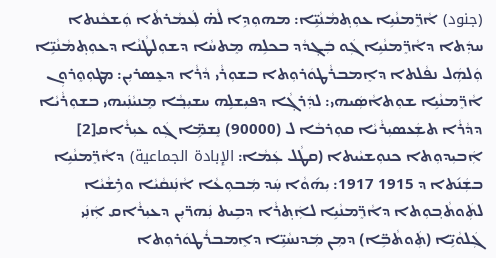(جنود) ܐܵܪܸ̈ܡܢܵܝܹܐ ܥܘܼܬ݂ܡܵܢܵܝܹ̈ܐ: ܡܗܘܼܕܹܐ ܠܵܗ̇ ܠܲܥܡܵܪܬܵܐ ܘܲܫܟܵܢܬܐ ܚܕܲܬܐ ܕܐܵܪܸ̈ܡܢܵܝܹܐ ܓܲܘ ܒܲܓ݂ܕܵܕ ܒܟܠܹܗ ܡܸܬܚܵܐ ܕܫܘܼܠܛܵܢܵܐ ܕܥܘܼܬ݂ܡܵܢܵܝܹ̈ܐ ܘܲܠܗܲܠ ܢܦܵܠܬܐ ܕܐܸܡܒܪܵܛܘܿܪܘܼܬܐ ܒܫܘܼܪܵܝ ܕܵܪܵܐ ܕܥܸܣܪܝܼܢ: ܡܛܘܼܘܸܪܘܼܢ ܐܵܪܸ̈ܡܢܵܝܹܐ ܫܘܼܬܐܵܣܲܝܗܝ: ܠܕܲܪܓ݂ܵܐ ܕܦܝܼܫܠܹܗ ܚܫܝܼܒ݂ܵܐ ܡܸܢܝܵܢܲܝܗܝ ܒܫܘܼܪܵܝܵܐ ܕܕܵܪܵܐ ܬܫܲܥܣܝܼܪܵܝܵܐ ܩܘܼܪܒܵܐ ܠ (90000) ܢܸܫܡܹ̈ܐ ܓܲܘ ܥܝܼܪܵܐܩ[2]
ܐܲܒܝܼܕܘܼܬܐ ܟܢܘܼܫܝܵܝܬܐ (ܩܛܵܠ ܥܲܡܵܐ: الإبادة الجماعية) ܕܐܵܪܸ̈ܡܢܵܝܹܐ ܒܫܲܢ݇ܬܐ ܕ 1915 1917: ܝܼܗ݇ܘܵܐ ܚܲܕ ܡܲܒܘܼܥܵܐ ܐܵܢܲܢܩܵܝܵܐ ܘܪܹܫܵܝܵܐ ܠܬܲܘܬܵܒ݂ܘܼܬܐ ܕܐܵܪܸ̈ܡܢܵܝܹܐ ܠܐܲܬ݂ܪܵܐ ܕܒܹܝܬ ܢܲܗܪ̈ܝܼܢ ܕܥܝܼܪܵܐܩ ܐܲܢܲܝ ܓܲܠܘܵܝܹ̈ܐ (ܬܲܘܬܵܒܹ̈ܐ) ܕܡܼܢ ܡܲܕܢܚܵܝܹ̈ܐ ܕܐܸܡܒܪܵܛܘܿܪܘܼܬܐ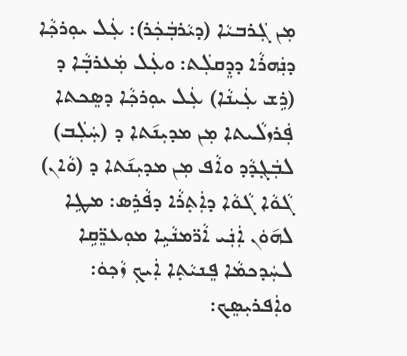ܡܼܢ ܓܲܪܒܝܵܐ (ܕܝܵܪܒܲܟܲܪ): ܥܲܠ ܝܘܼܪܟ݂ܵܐ ܕܢܲܗܪܵܐ ܕܕܸܩܠܲܬ: ܘܥܲܠ ܡܲܥܪܒ݂ܵܐ ܕ (ܪܹܫ ܥܲܝܢܵܐ) ܥܲܠ ܝܘܼܪܟ݂ܵܐ ܕܣܸܟܬܐ ܦܲܪܙܠܵܝܬܐ ܡܼܢ ܡܕܝܼܢ݇ܬܐ ܕ (ܚܲܠܲܒ) ܠܒܲܓ݂ܕܵܕ ܘܐܵܦ ܡܼܢ ܡܕܝܼܢ݇ܬܐ ܕ (ܘܵܐܢ) ܓܵܘܵܐ ܓܵܘܵܐ ܕܐܲܬ݂ܪܵܐ ܕܦܵܪܹܣ: ܡܛܹܐ ܠܗ݇ܘܿܢ ܐܲܢܲܝ ܐܵܪ̈ܡܢܵܝܹܐ ܡܘܼܥܪܸ̈ܩܹܐ ܠܚܲܕܟܡܵܐ ܦܸܢܝܵܬ݂ܐ ܐܲܝܟ݂ ܙܵܟ݂ܘܿ: ܘܐܲܦܪܝܼܣܸܟ: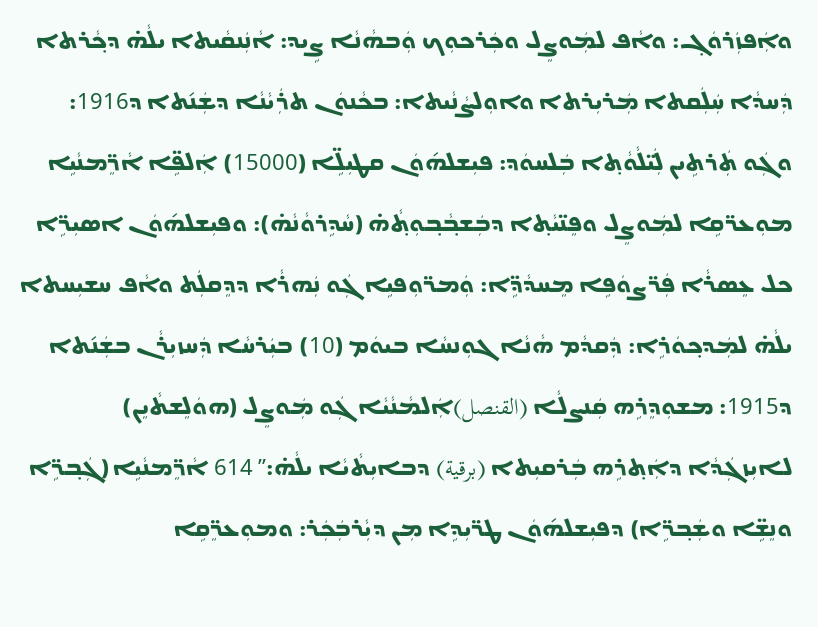ܘܐܲܦܙܲܪܘܿܓ݂: ܘܐܵܦ ܠܡܲܘܨܸܠ ܘܟܲܪܟܘܼܟ ܘܲܒܗܵܢܵܐ ܨܹܝܕ: ܐܵܢܲܢܩܵܝܬܐ ܝܠܵܗ̇ ܕܟ݂ܵܪܬܐ ܕܲܚܕܵܐ ܚܲܠܲܩܬܐ ܡܲܪܝܼܪܬܐ ܘܐܘܼܠܨܵܢܵܝܬܐ: ܒܟܵܢܘܿܢ ܬܪܲܝܵܢܵܐ ܕܫܲܢ݇ܬܐ ܕ1916: ܘܓܲܘ ܬܲܪܬܹܝܢ ܠܲܝ̈ܠܵܘܵܬ݂ܐ ܒܲܠܚܘܿܕ: ܦܝܼܫܠܗ݇ܘܿܢ ܩܛܝܼܠܹ̈ܐ (15000) ܐܲܠܦܹ̈ܐ ܐܵܪܸ̈ܡܢܵܝܹܐ ܡܘܼܥܪ̈ܩܹܐ ܠܡܲܘܨܸܠ ܘܦܸܢ̈ܝܵܬ݂ܐ ܕܒܲܫܒ݂ܵܒ݂ܘܼܬ݂ܵܗ̇ (ܚܵܕܹܪܘܵܢܵܗ̇): ܘܦܝܼܫܠܗ݇ܘܿܢ ܐܣܝܼܪܹ̈ܐ ܟܠ ܥܸܣܪܵܐ ܦܲܪ̈ܨܘܿܦܹܐ ܡܸܚܕܵܕܹ̈ܐ: ܘܲܡܪ̈ܘܼܦܝܹܐ ܓܲܘ ܢܲܗܪܵܐ ܕܕܸܩܠܲܬ ܘܐܵܦ ܚܫܝܼܚܬܐ ܝܠܵܗ̇ ܠܡܲܕܟ݂ܘܿܪܹܐ: ܕܲܩܕܵܡ ܗܵܢܵܐ ܓܘܼܢܚܵܐ ܒܝܘܿܡ (10) ܒܝܲܪܚܵܐ ܕܲܚܙܝܼܪܵܢ ܒܫܲܢ݇ܬܐ ܕ1915: ܡܫܘܼܕܸܪܹܗ ܩܲܢܨܠܵܐ (القنصل)ܐܲܠܡܵܢܵܝܵܐ ܓܲܘ ܡܲܘܨܸܠ (ܗܘܿܠܸܫܬܵܝܸܢ) ܠܐܝܼܙܓܲܕܵܐ ܕܐܲܬ݂ܪܹܗ ܒܲܪܩܝܼܬܐ (برقية) ܕܒܐܝܼܬܵܝܵܐ ܝܠܵܗ̇:” 614 ܐܵܪܸ̈ܡܢܵܝܹܐ (ܓܲܒ݂ܪܹ̈ܐ ܘܢܸܫܹ̈ܐ ܘܫܲܒ݂ܪܹ̈ܐ) ܕܦܝܼܫܠܗ݇ܘܿܢ ܛܪ̈ܝܼܕܹܐ ܡܼܢ ܕܝܼܵܪܒܲܟܲܪ: ܘܡܘܼܥܪܸ̈ܩܹܐ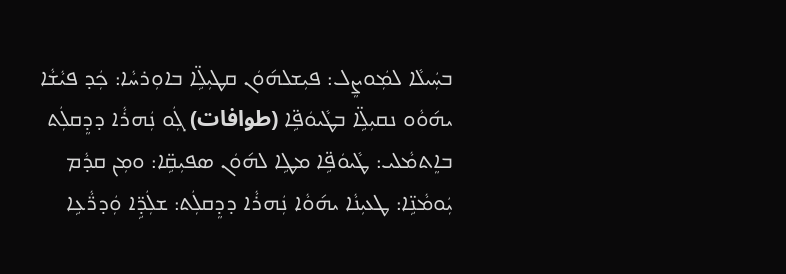ܒܚܲܝܠܵܐ ܠܡܲܘܨܸܠ: ܦܝܼܫܠܗ݇ܘܿܢ ܩܛܝܼܠܹ̈ܐ ܒܐܘܼܪܚܵܐ: ܟܲܕ ܦܝܵܫܵܐ ܝܗ݇ܘܵܘ ܢܩܝܼܠܹ̈ܐ ܒܛܵܝܘܿܦܹ̈ܐ (طوافات) ܓܲܘ ܢܲܗܪܵܐ ܕܕܸܩܠܲܬ ܒܐܸܬܡܵܠܝ: ܛܵܝܘܿܦܹ̈ܐ ܡܛܹܐ ܠܗ݇ܘܿܢ ܣܦܝܼܩܹ̈ܐ: ܘܡܼܢ ܩܕܵܡ ܝܲܘܡܵܢܹ̈ܐ: ܛܥܝܼܢܵܐ ܝܗ݇ܘܵܐ ܢܲܗܪܵܐ ܕܕܸܩܠܲܬ: ܫܠܲܕܹ̈ܐ ܘܲܕܪ̈ܵܥܹܐ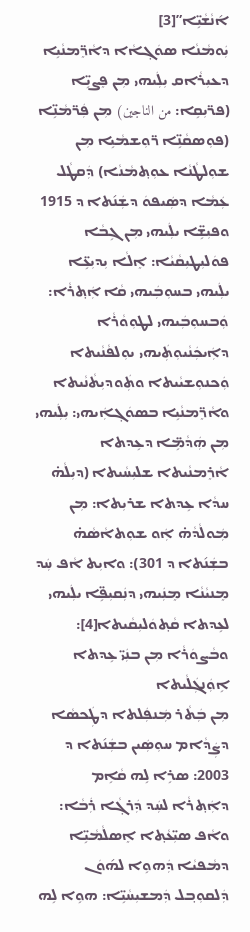ܐ݇ܢܵܫܵܝܹ̈ܐ”[3]
ܝܲܘܡܵܢܵܐ ܣܘܿܓ݂ܐܵܐ ܕܐܵܪܸ̈ܡܢܵܝܹܐ ܕܥܝܼܪܵܐܩ ܝܼܠܲܝܗܝ ܡܼܢ ܦܸܨܝܹ̈ܐ (ܦܪ̈ܝܼܩܹܐ: من الناجين) ܡܼܢ ܦܲܪ̈ܡܵܢܹ̈ܐ (ܦܘܼܣܩܵܢܹ̈ܐ ܪ̈ܘܼܫܡܵܝܹܐ ܡܼܢ ܫܘܼܠܛܵܢܵܐ ܥܘܼܬ݂ܡܵܢܵܐ) ܕܲܩܛܵܠ ܥܲܡܵܐ ܕܣܲܝܦܘܿ ܕܫܲܢ݇ܬܐ ܕ 1915 ܘܦܝܼܫܹ̈ܐ ܝܠܲܝܗܝ ܡܼܢ ܓܹܒܵܐ ܦܘܿܠܝܼܛܝܼܩܵܝܵܐ: ܐܸܠܵܐ ܝܼܕܝܼܥܹ̈ܐ ܝܠܲܝܗܝ ܒܚܘܼܒܲܝܗܝ ܩܵܐ ܐܲܬ݂ܪܵܐ: ܘܲܒܚܘܼܒܲܝܗܝ ܠܛܘܼܘܵܪܵܐ ܕܐܲܝܟܲܢܵܝܘܼܬܲܝܗܝ ܝܘܼܠܦܵܢܵܝܬܐ ܘܲܟܢܘܼܫܝܵܝܬܐ ܘܬܲܘܕܝܼܬܵܢܵܝܬܐ
ܘܐܵܪܸ̈ܡܢܵܝܹܐ ܒܣܘܿܓ݂ܐܲܝܗܝ: ܝܼܠܲܝܗܝ ܡܼܢ ܗܲܕܵܡܹ̈ܐ ܕܥܹܕܬܐ ܐܵܪܸܡܢܵܝܬܐ ܫܠܝܼܚܵܝܬܐ (ܕܝܼܠܵܗ̇ ܚܕܵܐ ܥܹܕܬܐ ܫܪܝܼܬܐ: ܡܼܢ ܡܲܘܠܵܕܵܗ̇ ܐܲܘ ܫܘܼܬܐܵܣܵܗ̇ ܒܫܲܢ݇ܬܐ ܕ 301): ܘܐܝܼܬ ܐܵܦ ܚܲܕ ܡܸܢܝܵܢܵܐ ܡܸܢܲܝܗܝ ܕܢܲܩܝܼܦܹ̈ܐ ܝܠܲܝܗܝ ܠܥܹܕܬܐ ܩܵܬ݂ܘܿܠܝܼܩܵܝܬܐ[4]: ܘܒܵܨܘܿܪܵܐ ܡܼܢ ܒܢܲܝ̈ ܥܹܕܬܐ ܐܹܘܲܢܓܲܠܵܝܬܐ
ܡܼܢ ܒܲܬܵܪ ܡܲܢܦܲܠܬܐ ܕܛܲܟܣܵܐ ܕܨܲܕܵܐܡ ܚܘܼܣܲܝܢ ܒܫܲܢ݇ܬܐ ܕ 2003: ܣܪܹܐ ܠܹܗ ܩܵܐܹܡ ܕܐܲܬ݂ܪܵܐ ܠܚܲܕ ܕܲܪܓ݂ܵܐ ܪܲܒܵܐ: ܘܐܵܦ ܣܝܼ̈ܥܵܬ݂ܐ ܐܸܣܠܵܡܵܝܹ̈ܐ ܕܡܵܦܝܵܐ ܕܲܗܘܹܐ ܠܗ݇ܘܿܢ ܕܲܠܩܘܼܒ݂ܠ ܕܲܡܫܝܼܚܵܝܹ̈ܐ: ܗܘܹܐ ܠܹܗ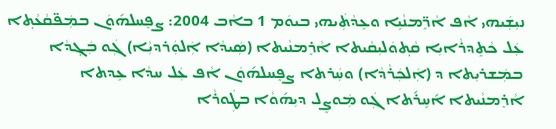ܢܝܼܫܲܝܗܝ ܐܵܦ ܐܵܪܸ̈ܡܢܵܝܹܐ ܘܥܹܕܵܬܲܝܗܝ ܒܝܘܿܡ 1 ܒܐܵܒ 2004: ܨܦܸܚܠܗ݇ܘܿܢ ܒܡܲܦ̈ܩܵܥܵܬ݂ܐ ܥܲܠ ܟܵܬܸܕܪܵܐܝܼܐ ܩܵܬ݂ܘܿܠܝܼܩܵܝܬܐ ܐܵܪܸܡܢܵܝܬܐ (ܣܲܝܕܵܐ ܐܲܠܘܲܪܕܝܼܵܐ) ܓܲܘ ܒܲܓ݂ܕܵܐ ܒܡܲܫܪܝܼܬܐ ܕ (ܐܲܠܟܲܪܵܕܵܐ) ܘܚܲܪܬܐ ܨܦܸܚܠܗ݇ܘܿܢ ܐܵܦ ܥܲܠ ܚܕܵܐ ܥܹܕܬܐ ܐܵܪܸܡܢܵܝܬܐ ܐ݇ܚܹܪ݇ܬܐ ܓܲܘ ܡܲܘܨܸܠ ܕܝܼܗ݇ܘܵܐ ܒܛܲܘܪܵܐ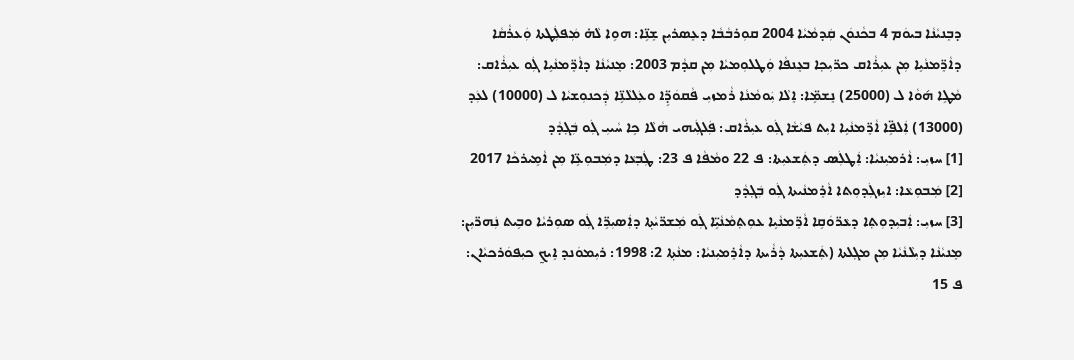ܕܒܸܢܝܵܢܵܐ ܒܝܘܿܡ 4 ܒܟܵܢܘܿܢ ܩܲܕܡܵܝܵܐ 2004 ܩܘܼܪܒܵܒܵܐ ܕܥܸܣܪܝܼܢ ܫܸܢܹ̈ܐ: ܗܘܹܐ ܠܵܗ̇ ܡܲܦܠܲܛܬܐ ܘܲܥܪܵܩܵܐ ܕܐܵܪܸ̈ܡܢܵܝܹܐ ܡܼܢ ܥܝܼܪܵܐܩ ܟܪ̈ܝܼܟ݂ܐ ܒܥܸܢܦܵܐ ܘܲܛܠܘܼܡܝܵܐ ܡܼܢ ܩܕܵܡ 2003: ܡܸܢܝܵܢܵܐ ܕܐܵܪܸ̈ܡܢܵܝܹܐ ܓܲܘ ܥܝܼܪܵܐܩ: ܡܵܛܹܐ ܗ݇ܘܵܐ ܠ (25000) ܢܸܫܡܹ̈ܐ: ܐܸܠܵܐ ܝܲܘܡܵܢܵܐ ܪܵܡܙܝܼ ܦܵܩܘܿܕܹ̈ܐ ܘܥܲܠܠܵܢܹ̈ܐ ܕܲܟܢܘܼܫܝܵܐ ܠ (10000) ܠܥܲܕ (13000) ܐܲܠܦܹ̈ܐ ܐܵܪܸ̈ܡܢܵܝܹܐ ܐܝܼܬ ܦܝܵܫܵܐ ܓܲܘ ܥܝܼܪܵܐܩ: ܦܲܠܓܲܝܗܝ ܗܵܠܵܐ ܟܹܐ ܚܵܝܝܼ ܓܲܘ ܒܲܓ݂ܕܵܕ
[1] ܚܙܝܼ: ܐܵܪܡܝܼܢܝܵܐ: ܐܲܛܠܲܣ ܕܬܲܫܥܝܼܬܐ: ܦ 22 ܘܡܵܦܵܐ ܦ 23: ܛܲܒ݂ܥܵܐ ܕܡܲܒܘܼܥܹ̈ܐ ܡܼܢ ܐܵܡܹܝܪܟܵܐ 2017
[2] ܡܲܒܘܼܥܵܐ: ܐܝܼܙܓܲܕܘܼܬܐ ܐܵܪܸܡܢܵܝܬܐ ܓܲܘ ܒܲܓ݂ܕܵܕ
[3] ܚܙܝܼ: ܐܲܒܝܼܕܘܼܬ݂ܐ ܕܥܵܪ̈ܘܿܩܹܐ ܐܵܪܸ̈ܡܢܵܝܹܐ ܥܘܼܬ݂ܡܵܢܵܝܹ̈ܐ ܓܲܘ ܡܲܫܪ̈ܝܵܬ݂ܐ ܕܐܲܣܝܼܪܹ̈ܐ ܓܲܘ ܣܘܼܪܝܵܐ ܘܒܹܝܬ ܢܲܗܪ̈ܝܼܢ: ܡܸܢܝܵܢܵܐ ܕܝܼܠܵܢܵܝܵܐ ܡܼܢ ܡܓ݂ܠܬܐ (ܬܲܫܥܝܼܬܐ ܕܵܪܵܝܬܐ ܕܐܵܪܸܡܝܼܢܝܵܐ: ܡܢܵܬ݂ܐ 2: 1998: ܪܝܼܡܘܿܢܕ ܐܹܝܟ̰ ܟܝܼܦܘܿܪܟܝܵܐܢ: ܦ 15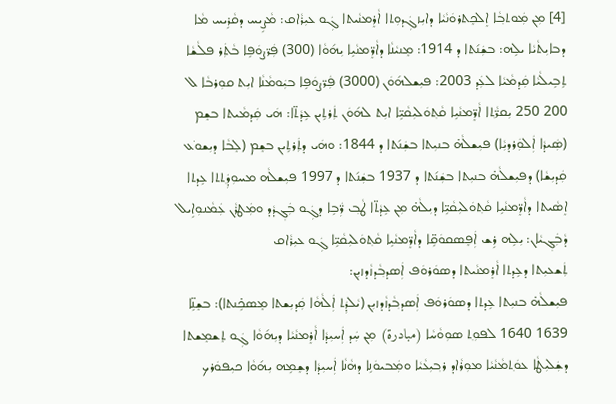[4] ܡܼܢ ܡܲܘܬܒ݂ܵܐ ܐܸܠܟܸܬܪܘܿܢܵܝܵܐ ܕܐܝܼܙܓܲܕܘܼܬܐ ܐܵܪܸܡܢܵܝܬܐ ܓܲܘ ܥܝܼܪܵܐܩ: ܡܵܨܹܝܚ ܕܩܵܪܹܝܚ ܡܵܐ ܕܒܐܝܼܬܵܝܵܐ ܝܠܹܗ: ܒܫܲܢ݇ܬܐ ܕ 1914: ܡܸܢܝܵܢܵܐ ܕܐܵܪܸ̈ܡܢܵܝܹܐ ܝܼܗ݇ܘܵܐ (300) ܦܲܪ̈ܨܘܿܦܹܐ ܒܵܬܲܪ ܦܠܵܫܵܐ ܬܹܒܹܝܠܵܝܵܐ ܩܲܕܡܵܝܵܐ ܠܥܲܕ 2003: ܦܝܼܫܠܗ݇ܘܿܢ (3000) ܦܲܪ̈ܨܘܿܦܹܐ ܒܝܲܘܡܵܢܵܐ ܐܝܼܬ ܩܘܼܪܒܵܐ ܠ 200 250 ܝܼܩܪ̈ܵܬ݂ܐ ܐܵܪܸ̈ܡܢܵܝܹܐ ܩܵܬ݂ܘܿܠܝܼܩܵܝܹ̈ܐ ܐܝܼܬ ܠܗ݇ܘܿܢ ܬܲܪܬܹܝܢ ܥܹܕܵܬ̈ܐ: ܗܿܝ ܩܲܕܡܵܝܬܐ ܒܫܸܡ (ܣܲܝܕܵܐ ܐܲܠܘܲܪܕܝܼܵܐ) ܦܝܼܫܠܵܗ̇ ܒܢܝܼܬܐ ܒܫܲܢ݇ܬܐ ܕ 1844: ܘܗܿܝ ܕܬܲܪܬܹܝܢ ܒܫܸܡ (ܠܸܒܵܐ ܕܝܼܫܘ݁ܥ ܩܲܕܝܼܫܵܐ) ܕܦܝܼܫܠܵܗ̇ ܒܢܝܼܬܐ ܒܫܲܢ݇ܬܐ ܕ 1937 ܒܫܲܢ݇ܬܐ ܕ 1997 ܦܝܼܫܠܵܗ ܡܚܘܼܕܲܬ݂ܬܐ ܥܹܕܬܐ ܐܸܣܵܝܬܐ ܕܐܵܪܸ̈ܡܢܵܝܹܐ ܩܵܬ݂ܘܿܠܝܼܩܵܝܹ̈ܐ ܕܝܼܠܵܗ̇ ܡܼܢ ܥܹܕܵܬ̈ܐ ܛܵܒ݂ ܪ̈ܲܒܹܐ ܕܓܲܘ ܒܲܓ݂ܕܵܕ ܘܡܲܛܪܵܢ ܥܲܡܵܢܘܼܐܹܝܠ ܕܵܒܲܓ݂ܝܵܐܢ: ܝܼܠܹܗ ܪܹܫ ܐܲܦܸܣܩܘܿܩܹ̈ܐ ܕܐܵܪܸ̈ܡܢܵܝܹܐ ܩܵܬ݂ܘܿܠܝܼܩܵܝܹ̈ܐ ܓܲܘ ܥܝܼܪܵܐܩ
ܬܲܫܥܝܼܬܐ ܕܥܹܕܬܐ ܐܵܪܸܡܢܵܝܬܐ ܕܣܘܿܪܘܿܦ ܐܲܣܕܒ݂ܵܕܙܵܕܙܝܼܢ:
ܦܝܼܫܠܵܗ̇ ܒܢܝܼܬܐ ܥܹܕܬܐ ܕܣܘܿܪܘܿܦ ܐܲܣܕܒ݂ܵܕܙܵܕܙܝܼܢ (ܝܵܠܕܲܬ ܐܲܠܵܗܵܐ ܩܲܕܝܼܫܬܐ ܡܸܣܟܹ̇ܢܬܐ): ܒܫܸܢܹ̈ܐ 1639 1640 ܠܦܘܼܬ݂ ܣܘܼܘܵܚܵܐ (مبادرة) ܡܼܢ ܚܲܕ ܐܲܚܝܼܕܵܐ ܐܵܪܸܡܢܵܝܵܐ ܕܝܼܗ݇ܘܵܐ ܓܲܘ ܬܸܫܡܸܫܬܐ ܕܫܲܠܝܼܛܵܐ ܥܘܿܬ݂ܡܵܢܵܝܵܐ ܡܘܼܪܵܐܕ ܪܒ݂ܝܼܥܵܝܵܐ ܘܡܲܒܝܘܿܢܹܐ ܕܗܵܢܵܐ ܐܲܚܝܼܕܵܐ ܕܫܸܡܹܗ ܝܼܗ݇ܘܵܐ ܟܝܼܦܘܿܪܟ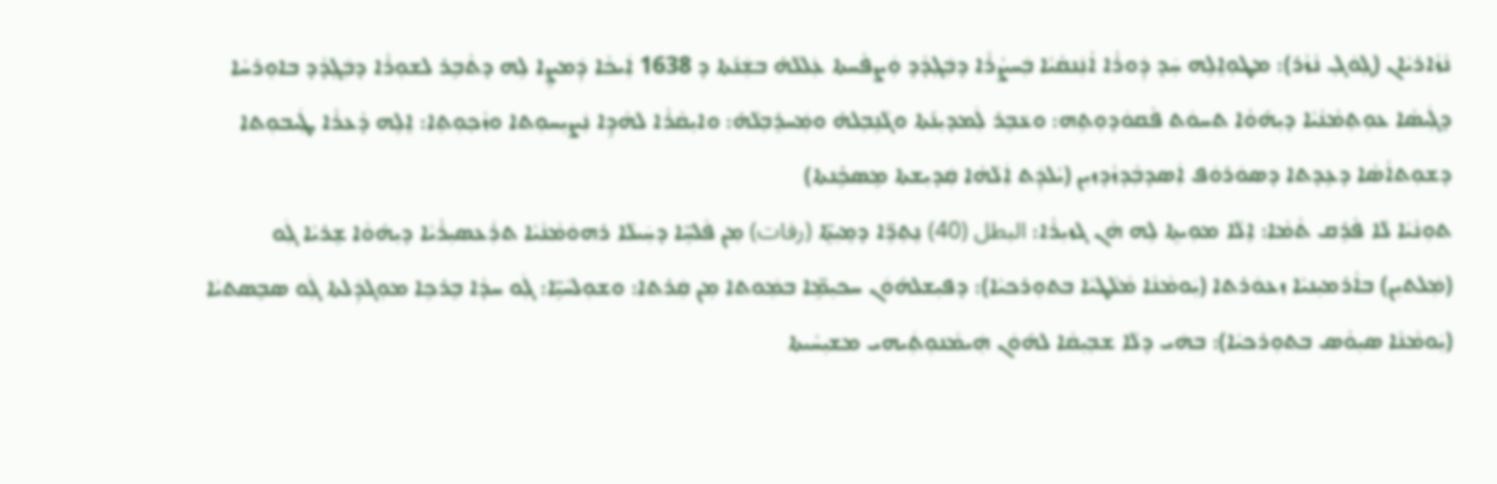ܢܵܙܵܐܪܝܵܐܢ (ܓ݂ܘܿܓ݂ ܢܵܙܵܪ): ܡܛܘܼܐܸܠܹܗ ܚܲܕ ܕܲܘܪܵܐ ܐܵܢܲܢܩܵܝܵܐ ܒܲܚܨܵܪܵܐ ܕܒܲܓ݂ܕܵܕ ܘܲܨܦܵܚܬܐ ܥܲܠܠܵܗ̇ ܒܫܲܢ݇ܬܐ ܕ 1638 ܐܲܝܟܵܐ ܕܲܡܨܹܐ ܠܹܗ ܕܬܵܒܹܪ ܠܫܘܼܪܵܐ ܕܒܲܓ݂ܕܵܕ ܒܐܘܼܪܚܵܐ ܕܓܲܝܣܵܐ ܥܘܼܬ݂ܡܵܢܵܝܵܐ ܕܝܼܗ݇ܘܵܐ ܬܚܘܿܬ ܦܵܩܘܿܕܘܼܬܹܗ: ܘܥܵܒܹܪ ܠܲܡܕܝܼܢ݇ܬܐ ܘܓܵܢܹܒ݂ܠܗ̇ ܘܡܲܚܪܸܒ݂ܠܵܗ̇: ܘܐܝܼܩܵܪܵܐ ܠܗܵܕܹܐ ܢܲܨܝܼܚܘܼܬܐ ܘܙܵܟ݂ܘܼܬ݂ܐ: ܐܸܠܹܗ ܕܵܥܪܵܐ ܛܲܝܒܘܼܬܐ ܕܫܘܼܬܐܵܣܵܐ ܕܥܹܕܬܐ ܕܣܘܿܪܘܿܦ ܐܲܣܕܒ݂ܵܕܙܵܕܙܝܼܢ (ܝܵܠܕܲܬ ܐܲܠܵܗܵܐ ܩܲܕܝܼܫܬܐ ܡܸܣܟܹ̇ܢܬܐ)
ܬܘܼܢܵܝܵܐ ܠܵܐ ܦܵܪܹܩ ܬܵܡܵܐ: ܐܸܠܵܐ ܡܘܼܝܬܹܐ ܠܹܗ ܗܵܢ ܓܙܝܼܪܵܐ: البطل (40) ܢܸܬ݂ܪܹ̈ܐ ܕܡܸܝܼܬܹ̈ܐ (رفات) ܡܼܢ ܦܵܠܚܹ̈ܐ ܕܚܲܝܠܵܐ ܪܗܘܿܡܵܢܵܝܵܐ ܬܪܲܥܣܝܼܪܵܝܵܐ ܕܝܼܗ݇ܘܵܐ ܫܸܪܝܵܐ ܓܲܘ (ܡܲܠܬܝܼܢ) ܒܐܵܪܡܝܼܢܝܵܐ ܙܥܘܿܪܬܐ (ܝܲܘܡܵܢܵܐ ܡܵܠܵܛܝܵܐ ܒܬܘܼܪܟܝܵܐ): ܕܦܝܼܫܠܗ݇ܘܿܢ ܚܟܝܼܡܹ̈ܐ ܒܡܲܘܬܐ ܡܼܢ ܩܲܪܬܐ: ܘܫܘܼܠܚܵܝܹ̈ܐ: ܓܲܘ ܚܕܵܐ ܒܸܪܟܹܐ ܡܘܼܓܕܲܠܬܐ ܓܲܘ ܣܒܸܣܬܝܵܐ (ܝܲܘܡܵܢܵܐ ܣܝܼܘܵܣ ܒܬܘܼܪܟܝܵܐ): ܒܗܿܝ ܕܠܵܐ ܫܒ݂ܝܼܩܵܐ ܠܗ݇ܘܿܢ ܗܲܝܡܵܢܘܼܬܲܝܗܝ ܡܫܝܼܚܵܝܬܐ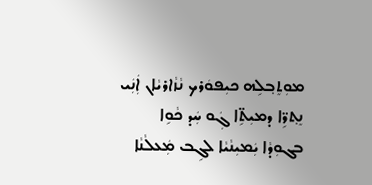ܡܘܼܬܸܒ݂ܠܹܗ ܟܝܼܦܘܿܪܟ ܢܵܙܵܐܪܝܵܐܢ ܐܲܢܲܝ ܢܸܬ݂ܪܹ̈ܐ ܕܡܝܼܬܹ̈ܐ ܓܲܘ ܚܲܕ ܟܵܘܹܐ ܒܓܘܼܕܵܐ ܝܲܡܝܼܢܵܝܵܐ ܠܓܹܒ ܡܲܥܠܵܢܵܐ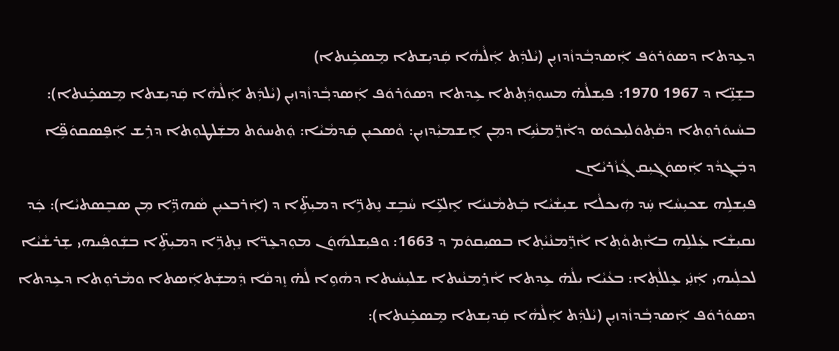ܕܥܹܕܬܐ ܕܣܘܿܪܘܿܦ ܐܲܣܕܒ݂ܵܕܙܵܕܙܝܼܢ (ܝܵܠܕܲܬ ܐܲܠܵܗܵܐ ܩܲܕܝܼܫܬܐ ܡܸܣܟܹ̇ܢܬܐ)
ܒܫܸܢܹ̈ܐ ܕ 1967 1970: ܦܝܼܫܠܵܗ̇ ܡܚܘܼܕܲܬ݂ܬܐ ܥܹܕܬܐ ܕܣܘܿܪܘܿܦ ܐܲܣܕܒ݂ܵܕܙܵܕܙܝܼܢ (ܝܵܠܕܲܬ ܐܲܠܵܗܵܐ ܩܲܕܝܼܫܬܐ ܡܸܣܟܹ̇ܢܬܐ): ܒܚܵܝܘܿܪܘܼܬܐ ܕܩܵܬ݂ܘܿܠܝܼܟܘܿܣ ܕܐܵܪܸ̈ܡܢܵܝܹܐ ܕܡܼܢ ܐܸܫܡܝܼܵܕܙܝܼܢ: ܘܵܣܟܝܼܢ ܩܲܕܡܵܝܵܐ: ܘܲܬܚܘܿܬ ܡܫܲܠܛܘܼܬܐ ܕܪܹܫ ܐܲܦܸܣܩܘܿܦܹ̈ܐ ܕܒܲܓ݂ܕܵܕ ܐܲܣܘܿܓ݂ܝܼܩ ܓ݂ܵܙܵܪܝܵܐܢ
ܦܝܼܫܠܹܗ ܫܟܝܼܚܵܐ ܚܲܕ ܗܲܝܟܠܵܐ ܫܝܼܫܵܝܵܐ ܒܲܬܡܵܢܝܵܐ ܐܸܠܥܹ̈ܐ ܚܵܒܹܫ ܢܸܬܪܹ̈ܐ ܕܡܝܼܬܹ̈ܐ ܕ (ܐܲܪܒܥܝܼܢ ܣܵܗܕܹ̈ܐ ܡܼܢ ܣܒܸܣܬܝܵܐ): ܟܲܕ ܢܩܝܼܫܵܐ ܥܲܠܠܹܗ ܒܐܵܬ݂ܘܵܬ݂ܐ ܐܵܪܸ̈ܡܢܵܝܵܬ݂ܐ ܒܣܝܼܩܘܿܡ ܕ 1663: ܘܦܝܼܫܠܗ݇ܘܿܢ ܡܘܼܕܥܸܪ̈ܐ ܢܸܬ݂ܪܹ̈ܐ ܕܡܝܼܬܹ̈ܐ ܒܫܲܘܦܲܝܗܝ ܫܸܪܫܵܝܵܐ
ܠܟܠܲܝܗܝ ܐܲܢܲܝ ܥܸܠܠܵܬ݂ܐ: ܒܥܵܝܵܐ ܝܠܵܗ̇ ܥܹܕܬܐ ܐܵܪܸܡܢܵܝܬܐ ܫܠܝܼܚܵܝܬܐ ܕܗܵܘܹܐ ܠܵܗ̇ ܙܸܕܩܵܐ ܕܲܡܫܲܬܐܲܣܬܐ ܘܡܵܪܘܼܬܐ ܕܥܹܕܬܐ ܕܣܘܿܪܘܿܦ ܐܲܣܕܒ݂ܵܕܙܵܕܙܝܼܢ (ܝܵܠܕܲܬ ܐܲܠܵܗܵܐ ܩܲܕܝܼܫܬܐ ܡܸܣܟܹ̇ܢܬܐ):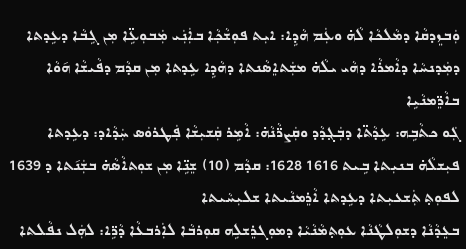ܘܲܒܙܸܕܩܵܐ ܕܡܵܠܟܵܐ ܠܵܗ̇ ܘܥܲܡ ܗܵܕܹܐ: ܐܝܼܬ ܦܘܼܫܵܟ݂ܵܐ ܒܐܲܢܲܝ ܡܲܒܘܼܥܹ̈ܐ ܡܼܢ ܓܹܒܵܐ ܕܥܹܕܬܐ ܕܡܲܕܢܚܵܐ ܕܐܵܡܪܵܐ ܕܗܵܝ ܝܠܵܗ̇ ܡܫܲܬܐܸܣܵܢܬܐ ܕܗܵܕܹܐ ܥܹܕܬܐ ܡܼܢ ܩܕܵܡ ܕܦܵܝܫܵܐ ܗ݇ܘܵܐ ܒܐܵܪܸ̈ܡܢܵܝܹܐ
ܓܲܘ ܟܬܵܒܹܗ: ܥܹܕܵܬ̈ܐ ܕܒܲܓ݂ܕܵܕ ܘܩܲܨܪ̈ܵܢܵܗ̇: ܐܵܡܹܪ ܩܲܫܝܼܫܵܐ ܦܲܛܪܘܿܣ ܚܲܕܵܐܕ: ܕܥܹܕܬܐ ܦܝܼܫܠܵܗ̇ ܒܢܝܼܬܐ ܒܹܝܬ 1616 1628: ܩܕܵܡ (10) ܫܸܢܹ̈ܐ ܡܼܢ ܫܘܼܬܐܵܣܵܗ̇ ܒܫܲܢ݇ܬܐ ܕ 1639 ܠܦܘܼܬ݂ ܬܲܫܥܝܼܬܐ ܕܥܹܕܬܐ ܐܵܪܸܡܢܵܝܬܐ ܫܠܝܼܚܵܝܬܐ
ܒܥܸܕܵܢܵܐ ܕܫܘܼܠܛܵܢܵܐ ܥܘܼܬ݂ܡܵܢܵܝܵܐ ܕܡܘܼܓܪܸܫܠܹܗ ܩܘܼܪܒܵܐ ܠܐܲܪܒܥܵܐ ܕܵܪܹ̈ܐ: ܠܗܲܠ ܢܦܵܠܬܐ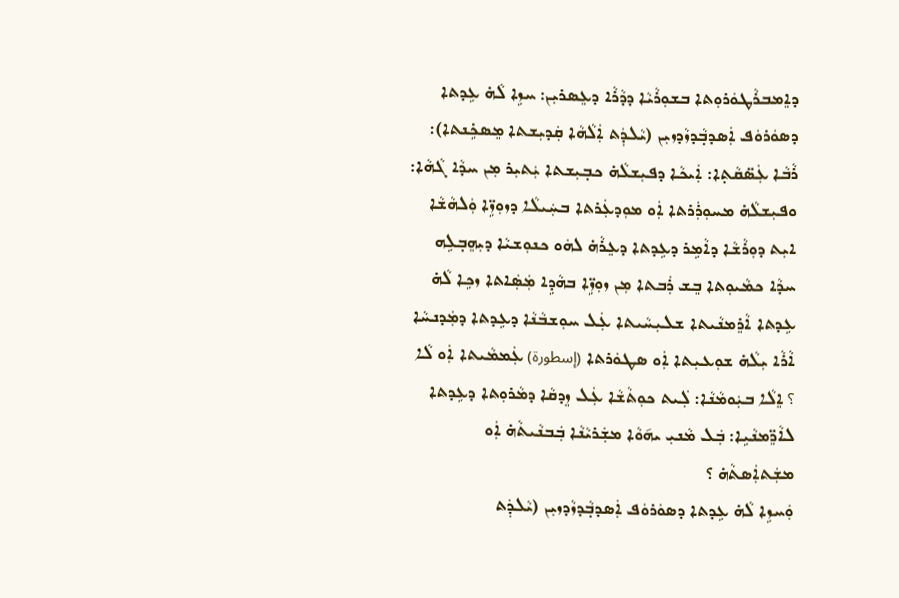ܕܐܸܡܒܪܵܛܘܿܪܘܼܬܐ ܒܫܘܼܪܵܝܵܐ ܕܕܵܪܵܐ ܕܥܸܣܪܝܼܢ: ܚܙܹܐ ܠܵܗ̇ ܥܹܕܬܐ ܕܣܘܿܪܘܿܦ ܐܲܣܕܒ݂ܵܕܙܵܕܙܝܼܢ (ܝܵܠܕܲܬ ܐܲܠܵܗܵܐ ܩܲܕܝܼܫܬܐ ܡܸܣܟܹ̇ܢܬܐ): ܪܵܒܵܐ ܥܲܣ̈ܩܵܬ݂ܐ: ܐܲܝܟܵܐ ܕܦܝܼܫܠܵܗ̇ ܟܒ݂ܝܼܫܬܐ ܝܲܬܝܼܪ ܡܼܢ ܚܕܵܐ ܓܵܗܵܐ: ܘܦܝܼܫܠܵܗ̇ ܡܚܘܼܪܲܪܬܐ ܐܲܘ ܡܘܼܕܥܲܪܬܐ ܒܚܲܝܠܵܐ ܕܙܘܼܙܹ̈ܐ ܘܲܠܗܵܫܵܐ ܐܝܼܬ ܕܘܼܪܵܫܵܐ ܕܐܵܡܹܪ ܕܥܹܕܬܐ ܕܥܸܪܵܗ̇ ܠܗܿܘ ܟܢܘܼܫܝܵܐ ܕܝܼܗܸܒ݂ܠܹܗ ܚܕܵܐ ܟܡܵܝܘܼܬܐ ܒܸܫ ܪܲܒܬܐ ܡܼܢ ܙܘܼܙܹ̈ܐ ܒܗܵܕܹܐ ܡܲܣܲܐܬܐ ܙܟܹܐ ܠܵܗ̇ ܥܹܕܬܐ ܐܵܪܸܡܢܵܝܬܐ ܫܠܝܼܚܵܝܬܐ ܥܲܠ ܚܘܼܫܒܵܢܵܐ ܕܥܹܕܬܐ ܕܡܲܕܢܚܵܐ ܐܵܪܵܐ ܝܼܠܵܗ̇ ܫܘܼܥܝܼܬܐ ܐܲܘ ܣܛܘܿܪܬܐ (إسطورة) ܥܲܡܡܵܝܬܐ ܐܲܘ ܠܵܐ ؟ ܐܸܠܵܐ ܒܝܲܘܡܵܢܵܐ: ܠܲܝܬ ܟܘܼܬܵܫܵܐ ܥܲܠ ܙܸܕܩܵܐ ܕܡܵܪܘܼܬܐ ܕܥܹܕܬܐ ܠܐܵܪܸ̈ܡܢܵܝܹܐ: ܒܲܠ ܡܵܢܝܼ ܝܗ݇ܘܵܐ ܡܫܲܪܝܵܢܵܐ ܒܲܒܢܵܝܬܵܗ̇ ܐܲܘ ܡܫܲܬܐܲܣܬܵܗ̇ ؟
ܘܲܚܙܹܐ ܠܵܗ̇ ܥܹܕܬܐ ܕܣܘܿܪܘܿܦ ܐܲܣܕܒ݂ܵܕܙܵܕܙܝܼܢ (ܝܵܠܕܲܬ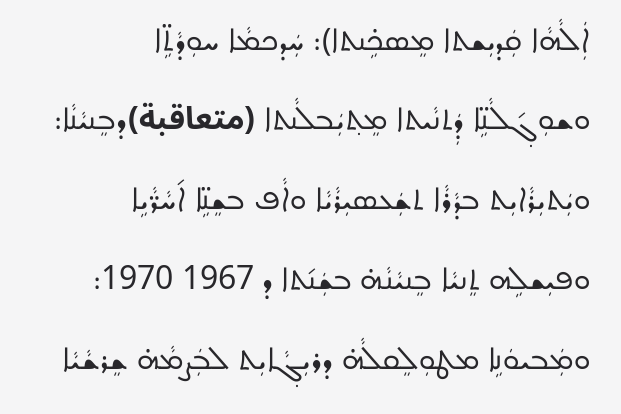ܐܲܠܵܗܵܐ ܩܲܕܝܼܫܬܐ ܡܸܣܟܹ̇ܢܬܐ): ܚܲܕܟܡܵܐ ܚܘܼܕܵܬܹ̈ܐ ܘܫܘܼܓ݂݇ܠܵܢܹ̈ܐ ܕܲܬܢܵܝܬܐ ܡܸܬ݂ܝܲܒܠܵܢܬܐ (متعاقبة)ܕܒܸܢܝܵܢܵܐ: ܘܝܲܬܝܼܪܵܐܝܼܬ ܒܕܵܪܵܐ ܬܫܲܥܣܝܼܪܵܝܵܐ ܘܐܵܦ ܒܫܸܢܹ̈ܐ ܐ݇ܚܵܪ̈ܵܝܹܐ ܘܦܝܼܫܠܹܗ ܬܸܢܝܵܐ ܒܸܢܝܵܢܵܗ̇ ܒܫܲܢ݇ܬܐ ܕ 1967 1970: ܘܡܲܒܝܘܿܢܹܐ ܡܛܘܼܠܸܩܠܵܗ̇ ܕܪܝܼܓ݂ܵܐܝܼܬ ܠܒܲܨܡܵܗ̇ ܫܸܪܫܵܝܵܐ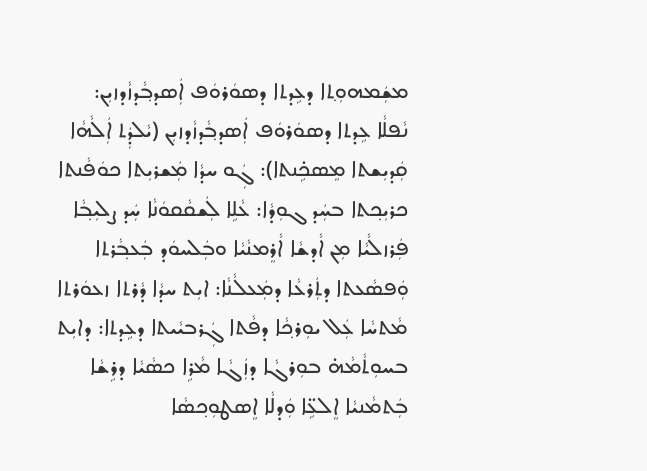ܡܫܲܡܗܘܼܬ݂ܐ ܕܥܹܕܬܐ ܕܣܘܿܪܘܿܦ ܐܲܣܕܒ݂ܵܕܙܵܕܙܝܼܢ:
ܢܵܦܠܵܐ ܥܹܕܬܐ ܕܣܘܿܪܘܿܦ ܐܲܣܕܒ݂ܵܕܙܵܕܙܝܼܢ (ܝܵܠܕܲܬ ܐܲܠܵܗܵܐ ܩܲܕܝܼܫܬܐ ܡܸܣܟܹ̇ܢܬܐ): ܓܲܘ ܚܕܵܐ ܡܲܫܪܝܼܬܐ ܟܘܿܦܵܢܬܐ ܟܪܝܼܟ݂ܬܐ ܒܚܲܕ ܓܘܼܕܵܐ: ܥܵܠܹܐ ܠܲܫܩܵܩܘܿܢܵܐ ܚܲܕ ܨܠܝܼܒ݂ܵܐ ܦܲܪܙܠܵܝܵܐ ܡܼܢ ܐܵܕܫܵܐ ܐܵܪܸܡܢܵܝܵܐ ܘܒܲܠܚܘܿܕ ܒܲܥܒ݂ܵܪܬܐ ܘܲܦܣܵܥܬܐ ܕܬܲܪܥܵܐ ܕܡܲܥܠܵܢܵܐ: ܐܝܼܬ ܚܕܵܐ ܕܵܪܬܐ ܙܥܘܿܪܬܐ ܡܵܬܚܵܐ ܥܲܠ ܝܘܼܪܟ݂ܵܐ ܕܦܵܬܐ ܓܲܪܒܝܵܝܬܐ ܕܥܹܕܬܐ: ܕܐܝܼܬ ܒܚܘܼܬܵܡܵܗ̇ ܒܘܼܪܓܵܐ ܕܙܲܓܵܐ ܡܵܪܹܐ ܟܣܵܝܵܐ ܕܪܹܫܵܐ ܒܲܬܡܵܢܝܵܐ ܐܸܠܥܹ̈ܐ ܘܲܕܠܵܐ ܐܸܣܛܘܼܟ݂ܣܵܐ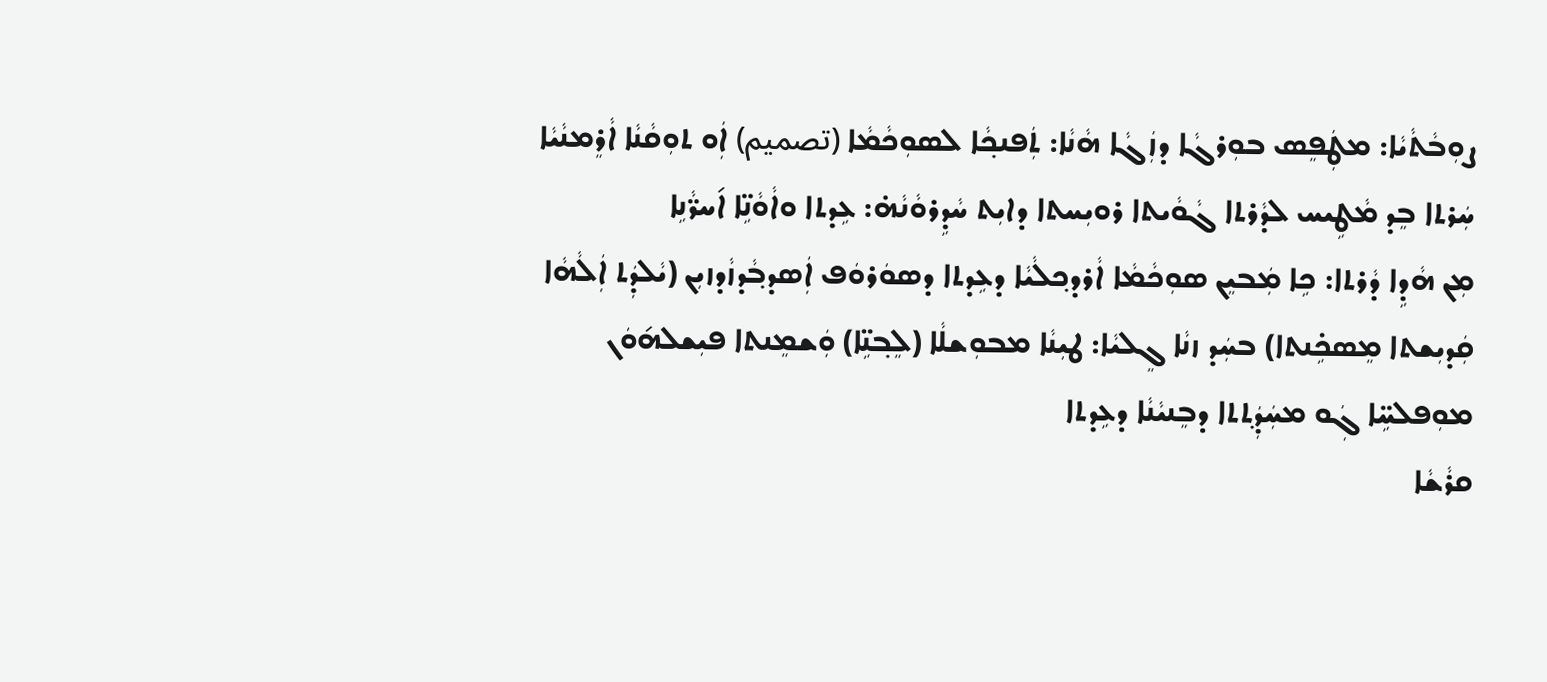ܨܘܼܒܵܬܵܝܵܐ: ܡܛܲܦܸܣ ܒܘܼܪܓܵܐ ܕܙܲܓܵܐ ܗܵܢܵܐ: ܬܲܦܢܟ݂ܵܐ ܠܣܘܼܟܵܡܵܐ (تصميم) ܐܲܘ ܬܘܼܩܵܢܵܐ ܐܵܪܸܡܢܵܝܵܐ ܚܲܪܬܐ ܒܸܕ ܡܵܛܹܝܚ ܠܕܵܪܬܐ ܓܵܘܵܝܬܐ ܪܘܝܼܚܬܐ ܕܐܝܼܬ ܚܵܕܹܪܘܵܢܵܗ̇: ܥܹܕܬܐ ܘܐܵܘܵܢܹ̈ܐ ܐ݇ܚܪ̈ܵܢܹܐ
ܡܼܢ ܗܵܕܹܐ ܕܵܪܬܐ: ܟܹܐ ܡܲܒܝܸܢ ܣܘܼܟܵܡܵܐ ܐܵܪܕܟ݂ܠܵܝܵܐ ܕܥܹܕܬܐ ܕܣܘܿܪܘܿܦ ܐܲܣܕܒ݂ܵܕܙܵܕܙܝܼܢ (ܝܵܠܕܲܬ ܐܲܠܵܗܵܐ ܩܲܕܝܼܫܬܐ ܡܸܣܟܹ̇ܢܬܐ) ܒܚܲܕ ܙܢܵܐ ܓܸܠܝܵܐ: ܛܝܼܢܵܐ ܡܒܘܼܫܠܵܐ (ܠܸܒ݂ܢܹ̈ܐ) ܘܲܫܡܸܢܬܐ ܦܝܼܫܠܗ݇ܘܿܢ ܡܘܼܦܠܚܹ̈ܐ ܓܲܘ ܡܚܲܕܲܬ݂ܬܐ ܕܒܸܢܝܵܢܵܐ ܕܥܹܕܬܐ
ܩܪܵܫܵܐ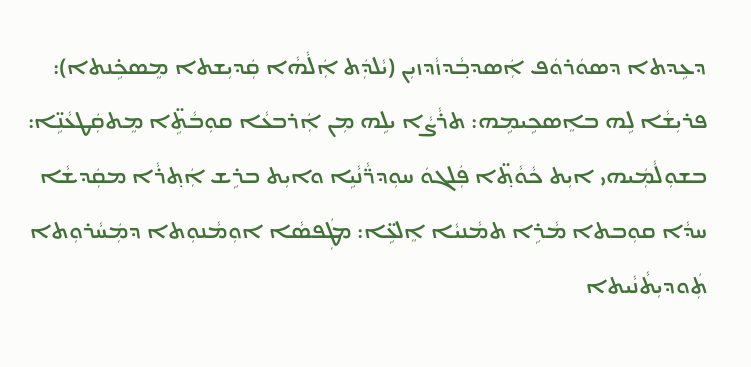ܕܥܹܕܬܐ ܕܣܘܿܪܘܿܦ ܐܲܣܕܒ݂ܵܕܙܵܕܙܝܼܢ (ܝܵܠܕܲܬ ܐܲܠܵܗܵܐ ܩܲܕܝܼܫܬܐ ܡܸܣܟܹ̇ܢܬܐ): ܦܪܝܼܫܵܐ ܠܹܗ ܒܐܸܣܟܹܝܡܹܗ: ܬܪܵܨܵܐ ܝܠܹܗ ܡܼܢ ܐܲܪܒܥܵܐ ܩܘܼܒܵܬܹ̈ܐ ܡܸܬܩܲܛܥܵܢܹ̈ܐ: ܒܫܘܼܠܵܡܲܝܗܝ ܐܝܼܬ ܟܵܘܵܬ݂̈ܐ ܦܲܠܓܘܿ ܚܘܼܕܪ̈ܵܢܵܝܹܐ ܘܐܝܼܬ ܒܪܹܫ ܐܲܬ݂ܪܵܐ ܡܩܲܕܫܵܐ ܚܕܵܐ ܩܘܼܒܬܐ ܡܵܪܹܐ ܬܡܵܢܝܵܐ ܐܸܠܥܹ̈ܐ: ܡܛܲܦܣܵܐ ܐܘܼܡܵܢܘܼܬܐ ܕܡܲܚܵܪܘܼܬܐ ܬܲܘܕܝܼܬܵܢܵܝܬܐ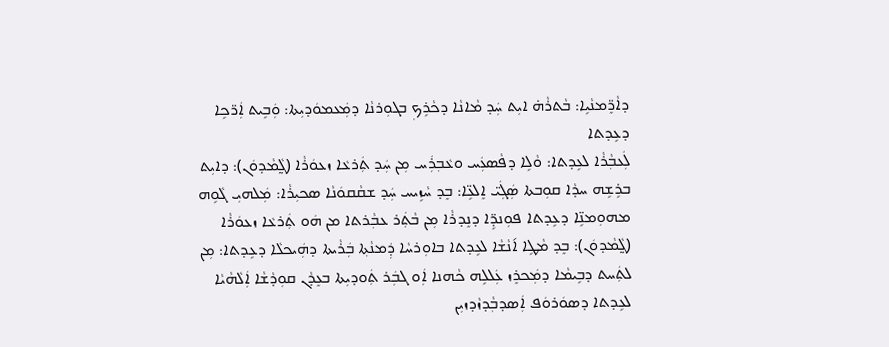ܕܐܵܪܸ̈ܡܢܵܝܹܐ: ܒܵܬܪܵܗ̇ ܐܝܼܬ ܚܲܕ ܡܵܐܢܵܐ ܕܟܵܪܹܟ݂ ܒܓܘܼܪܢܵܐ ܕܡܲܥܡܘܿܕܝܼܬܐ: ܘܲܒܹܝܬ ܐܲܪ̈ܟܹܐ ܕܥܹܕܬܐ
ܠܲܥܒ݂ܵܪܵܐ ܠܥܹܕܬܐ: ܘܵܠܹܐ ܕܦܵܣܥܲܚ ܘܥܵܒ݂ܪܲܚ ܡܼܢ ܚܲܕ ܬܲܪܥܵܐ ܙܥܘܿܪܵܐ (ܓ̰ܵܡܵܕܘܿܢ): ܕܐܝܼܬ ܒܪܹܫܹܗ ܚܕܵܐ ܩܘܼܒܬܐ ܣܲܓܲܝ̈ ܐܸܠܥܹ̈ܐ: ܒܸܕ ܚܵܙܹܝܚ ܚܲܕ ܫܩܵܩܘܿܢܵܐ ܣܟܝܼܪܵܐ: ܡܲܠܗܝܼ ܓܵܘܹܗ ܡܗܘܼܡܢܹ̈ܐ ܕܥܹܕܬܐ ܦܘܼܢܕܹ̈ܐ ܕܢܸܕܪܵܐ ܡܼܢ ܒܵܬܲܪ ܥܒ݂ܵܪܬܐ ܡܢ ܗܿܘ ܬܲܪܥܵܐ ܙܥܘܿܪܵܐ (ܓ̰ܵܡܵܕܘܿܢ): ܒܸܕ ܡܵܛܹܐ ܐ݇ܢܵܫܵܐ ܠܥܹܕܬܐ ܒܐܘܼܪܚܵܐ ܕܲܡܢܵܬ݂ܐ ܒܲܪܵܝܬܐ ܕܗܲܝܟܠܵܐ ܕܥܹܕܬܐ: ܡܼܢ ܠܬܲܚܬ ܕܒܹܝܡܵܐ ܕܡܲܟܪܸܙ ܥܲܠܠܹܗ ܟܵܗܢܐ ܐܲܘ ܓܒܲܪ ܬܲܘܕܝܼܬܐ ܒܥܸܕܵܢ ܩܘܼܕܵܫܵܐ ܐܲܠܵܗܵܝܵܐ
ܠܥܹܕܬܐ ܕܣܘܿܪܘܿܦ ܐܲܣܕܒ݂ܵܕܙܵܕܙܝܼܢ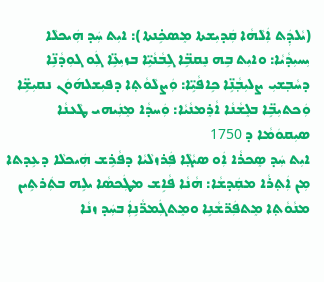(ܝܵܠܕܲܬ ܐܲܠܵܗܵܐ ܩܲܕܝܼܫܬܐ ܡܸܣܟܹ̇ܢܬܐ): ܐܝܼܬ ܚܲܕ ܗܲܝܟܠܵܐ ܝܼܚܝܼܕܵܝܵܐ: ܘܐܝܼܬ ܒܹܗ ܢܸܩܒܹ̈ܐ ܓܹܒܵܢܵܝܹ̈ܐ ܒܙܝܼܥܹ̈ܐ ܓܲܘ ܓܘܼܕܵܢܹ̈ܐ ܕܚܵܒ݂ܫܝܼ ܨܠܝܼܒ݂ܵܢܹ̈ܐ ܟܹܐܦܵܝܹ̈ܐ: ܘܲܨܠܵܘܵܬ݂ܐ ܕܦܝܼܫܠܗ݇ܘܿܢ ܢܩܝܼܫܹ̈ܐ ܘܲܟܬܝܼܒܹ̈ܐ ܒܠܸܫܵܢܵܐ ܐܵܪܸܡܢܵܝܵܐ: ܘܲܚܕܵܐ ܡܸܢܲܝܗܝ ܛܵܥܢܵܐ ܣܝܼܩܘܿܡܵܐ ܕ 1750
ܐܝܼܬ ܚܲܕ ܣܸܟܪܵܐ ܐܲܘ ܣܝܵܓ݂ܵܐ ܦܲܪܙܠܵܝܵܐ ܕܦܵܪܹܫ ܗܲܝܟܠܵܐ ܕܥܹܕܬܐ ܡܼܢ ܐܲܬ݂ܪܵܐ ܡܩܲܕܫܵܐ: ܗܵܢܵܐ ܦܵܐܹܫ ܡܛܲܟܣܵܐ ܝܠܹܗ ܒܬܲܪܬܹܝܢ ܡܢܵܘܵܬ݂ܐ ܡܸܬܦܲܪ̈ܫܵܢܹܐ ܘܡܸܬܓܲܡܪ̈ܵܢܹܐܲ ܒܚܲܕ ܙܢܵܐ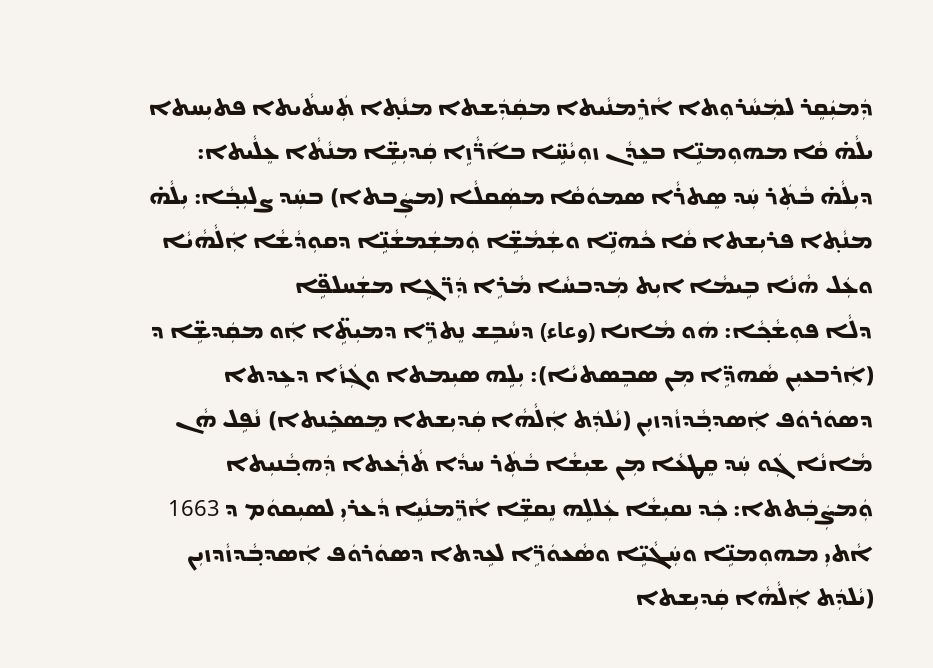ܕܲܡܝܲܩܸܪ ܠܡܲܚܵܪܘܼܬܐ ܐܵܪܸܡܢܵܝܬܐ ܡܩܲܕܲܫܬܐ ܡܢܵܬ݂ܐ ܬܲܚܬܵܝܬܐ ܦܬܝܼܚܬܐ ܝܠܵܗ̇ ܩܵܐ ܡܗܘܼܡܢܹ̈ܐ ܒܥܸܕܵܢ ܙܘܼܝܵܚܹ̈ܐ ܒܐ݇ܪ̈ܵܙܹܐ ܩܲܕܝܼܫܹ̈ܐ ܡܢܵܬܵܐ ܥܸܠܵܝܬܐ: ܕܝܼܠܵܗ̇ ܒܵܬܲܪ ܚܲܕ ܣܸܬܪܵܐ ܣܡܘܿܩܵܐ ܡܣܲܩܠܵܐ (ܡܨܲܒܬܐ) ܒܚܲܕ ܨܠܝܼܒ݂ܵܐ: ܝܼܠܵܗ̇ ܡܢܵܬ݂ܐ ܦܪܝܼܫܬܐ ܩܵܐ ܟܵܗܢܹ̈ܐ ܘܫܲܡܵܫܹ̈ܐ ܘܲܡܫܲܡܫܵܢܹ̈ܐ ܕܩܘܼܕܵܫܵܐ ܐܲܠܵܗܵܝܵܐ ܘܥܲܠ ܗܵܢܵܐ ܒܹܝܡܵܐ ܐܝܼܬ ܡܲܕܒܚܵܐ ܡܵܪܹܐ ܕܲܪ̈ܓܹܐ ܡܫܲܚܠܦܹ̈ܐ
ܕܠܵܐ ܦܘܼܫܵܟ݂ܵܐ: ܗܿܘ ܡܵܐܢܐ (وعاء) ܕܚܵܒܹܫ ܢܸܬܪܹ̈ܐ ܕܡܝܼܬܹ̈ܐ ܐܲܘ ܡܩܲܕܫܹ̈ܐ ܕ (ܐܲܪܒܥܝܼܢ ܣܵܗܕܹ̈ܐ ܡܼܢ ܣܒܸܣܬܝܵܐ): ܝܼܠܹܗ ܣܝܼܡܬܐ ܘܓܲܙܵܐ ܕܥܹܕܬܐ ܕܣܘܿܪܘܿܦ ܐܲܣܕܒ݂ܵܕܙܵܕܙܝܼܢ (ܝܵܠܕܲܬ ܐܲܠܵܗܵܐ ܩܲܕܝܼܫܬܐ ܡܸܣܟܹ̇ܢܬܐ) ܢܵܦܹܠ ܗܵܢ ܡܵܐܢܵܐ ܓܲܘ ܚܲܕ ܩܸܛܥܵܐ ܡܼܢ ܫܝܼܫܵܐ ܒܵܬܲܪ ܚܕܵܐ ܬܵܪܲܥܬܐ ܕܲܗܒ݂ܵܢܝܼܬܐ ܘܲܡܨܲܒܲܬܬܐ: ܟܲܕ ܢܩܝܼܫܵܐ ܥܲܠܠܹܗ ܢܸܩܫܹ̈ܐ ܐܵܪܸ̈ܡܢܵܝܹܐ ܕܵܥܪܝܼ ܠܣܝܼܩܘܿܡ ܕ 1663
ܐܵܬܝܼ ܡܗܘܼܡܢܹ̈ܐ ܘܚܲܓܵܝܹ̈ܐ ܘܣܵܥܘܿܪܹ̈ܐ ܠܥܹܕܬܐ ܕܣܘܿܪܘܿܦ ܐܲܣܕܒ݂ܵܕܙܵܕܙܝܼܢ (ܝܵܠܕܲܬ ܐܲܠܵܗܵܐ ܩܲܕܝܼܫܬܐ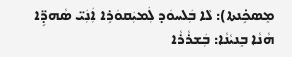ܡܸܣܟܹ̇ܢܬܐ): ܠܵܐ ܒܲܠܚܘܿܕ ܠܲܡܝܲܩܘܿܪܹܐ ܐܲܢܲܝ̈ ܣܵܗܕܹ̈ܐ ܗܵܢܵܐ ܒܸܢܝܵܢܵܐ: ܒܲܫܪܵܪܵܐ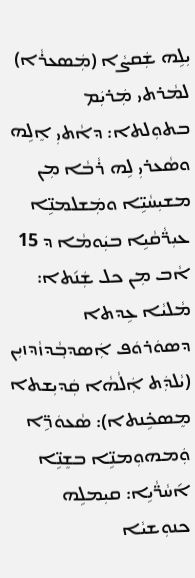ܝܼܠܹܗ ܫܲܩܨܵܐ (ܡܲܣܥܪܵܐ) ܠܡܵܪܬܝ ܡܲܪܝܲܡ ܒܬܘܼܠܬܐ: ܕܐܵܬܝܼ ܐܸܠܹܗ ܘܣܵܥܪܝܼ ܠܹܗ ܪܵܒܵܐ ܡܼܢ ܡܫܝܼܚܵܝܹ̈ܐ ܘܡܲܫܠܡܢܹ̈ܐ ܥܝܼܪ̈ܵܩܵܝܹܐ ܒܝܲܘܡܵܐ ܕ 15 ܐܵܒ ܡܼܢ ܟܠ ܫܲܢ݇ܬܐ: ܡܵܠܝܵܐ ܥܹܕܬܐ ܕܣܘܿܪܘܿܦ ܐܲܣܕܒ݂ܵܕܙܵܕܙܝܼܢ (ܝܵܠܕܲܬ ܐܲܠܵܗܵܐ ܩܲܕܝܼܫܬܐ ܡܸܣܟܹ̇ܢܬܐ): ܣܵܥܘܿܪܹ̈ܐ ܘܲܡܗܘܼܡܢܹ̈ܐ ܒܫܸܢܹ̈ܐ ܐ݇ܚܵܪ̈ܵܝܹܐ: ܩܝܼܡܠܹܗ ܟܢܘܼܫܝܵܐ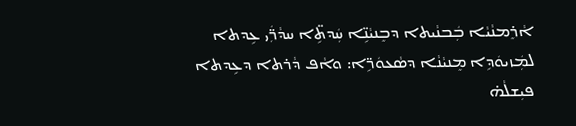ܐܵܪܸܡܢܵܝܵܐ ܒܲܒܢܵܝܬܐ ܕܒܸܢܝܵܢܹ̈ܐ ܚܲܕܬܹ̈ܐ ܚܕܵܪ̈ܲܝ ܥܹܕܬܐ ܠܡܲܙܝܘܿܕܹܐ ܡܸܢܝܵܢܵܐ ܕܣܵܥܘܿܪܹ̈ܐ: ܘܐܵܦ ܕܵܪܬܐ ܕܥܹܕܬܐ ܦܝܼܫܠܵܗ̇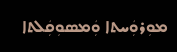ܡܘܼܪܘܲܚܬܐ ܘܲܡܣܘܼܩܲܠܬܐ